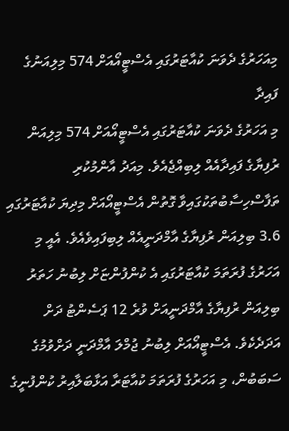މިއަހަރުގެ ދެވަނަ ކުއާޓަރުގައި އެސްޓީއޯއަށް 574 މިލިއަނުގެ ފައިދާ
މި އަހަރުގެ ދެވަނަ ކުއާޓަރުގައި އެސްޓީއޯއަށް 574 މިލިއަން ރުފިޔާގެ ފައިދާއެއް ލިބިއްޖެއެވެ. މިއަދު އާންމުކުރި ތަފާސްހިސާބުތަކުގައިވާ ގޮތުން އެސްޓީއޯއަށް މިދިޔަ ކުއާޓަރުގައި 3.6 ބިލިއަން ރުފިޔާގެ އާމްދަނީއެއް ލިބިފައިވެއެވެ. އެއީ މި އަހަރުގެ ފުރަތަމަ ކުއާޓަރުގައި އެ ކުންފުންޏަށް ލިބުނު ހަތަރު ބިލިއަން ރުފިޔާގެ އާމްދަނީއަށް ވުރެ 12 ޕަސެންޓު ދަށް އަދަދެކެވެ. އެސްޓީއޯއަށް ލިބުނު ޖުމްލަ އާމްދަނީ ދަށްވުމުގެ ސަބަބުން، މި އަހަރުގެ ފުރަތަމަ ކުއާޓަރާ އަޅާބަލާއިރު ކުންފުނީގެ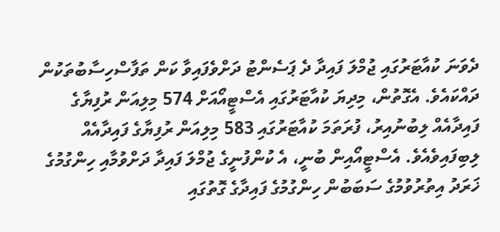ދެވަނަ ކުއާޓަރުގައި ޖުމްލަ ފައިދާ ދެ ޕަސެންޓު ދަށްވެފައިވާ ކަން ތަފާސްހިސާބުތަކުން ދައްކައެވެ. އެގޮތުން، މިދިޔަ ކުއާޓަރުގައި އެސްޓީއޯއަށް 574 މިލިއަން ރުފިޔާގެ ފައިދާއެއް ލިބުނުއިރު، ފުރަތަމަ ކުއާޓަރުގައި 583 މިލިއަން ރުފިޔާގެ ފައިދާއެއް ލިބިފައިވެއެވެ. އެސްޓީއޯއިން ބުނީ، އެ ކުންފުނީގެ ޖުމްލަ ފައިދާ ދަށްވުމާއި ހިންގުމުގެ ޚަރަދު އިތުރުވުމުގެ ސަބަބުން ހިންގުމުގެ ފައިދާގެ ގޮތުގައި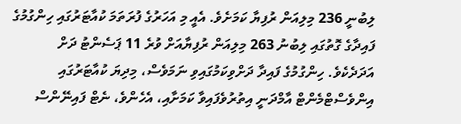ލިބުނީ 236 މިލިއަން ރުފިޔާ ކަމަށެވެ. އެއީ މި އަހަރުގެ ފުރަތަމަ ކުއާޓަރުގައި ހިންގުމުގެ ފައިދާގެ ގޮތުގައި ލިބުނު 263 މިލިއަން ރުފިޔާއަށް ވުރެ 11 ޕަސެންޓު ދަށް އަދަދެކެވެ. ހިންގުމުގެ ފައިދާ ދަށްވިކަމުގައިވި ނަމަވެސް، މިދިޔަ ކުއާޓަރުގައި އިންވެސްޓްމެންޓް އާމްދަނީ އިތުރުވެފައިވާ ކަމަށާއި، އެހެންވެ، ނެޓް ފައިނޭންސް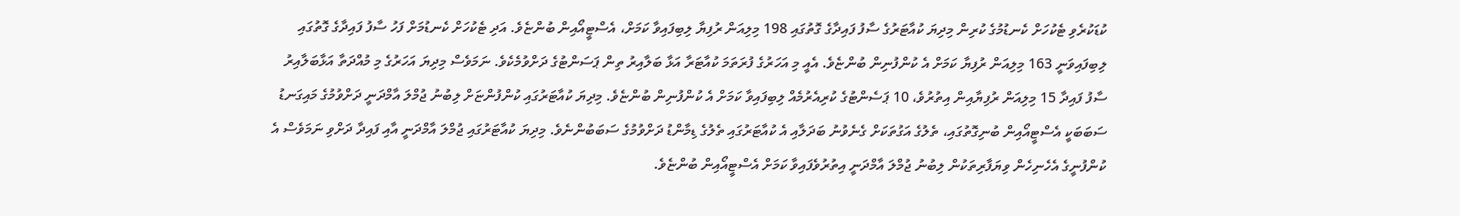ކުޑަކުރެވި ޓެކުހަށް ކެނޑުމުގެ ކުރިން މިދިޔަ ކުއާޓަރުގެ ސާފު ފައިދާގެ ގޮތުގައި 198 މިލިއަން ރުފިޔާ ލިބިފައިވާ ކަމަށް، އެސްޓީއޯއިން ބުންޏެވެ. އަދި ޓެކުހަށް ކެނޑުމަށް ފަހު ސާފު ފައިދާގެ ގޮތުގައި ލިބިފައިވަނީ 163 މިލިއަން ރުފިޔާ ކަމަށް އެ ކުންފުނިން ބުންޏެވެ. އެއީ މި އަހަރުގެ ފުރަތަމަ ކުއާޓަރާ އަޅާ ބަލާއިރު ތިން ޕަސަންޓުގެ ދަށްވުމެކެވެ. ނަމަވެސް މިދިޔަ އަހަރުގެ މި މުއްދަތާ އަޅާބަލާއިރު ސާފު ފައިދާ 15 މިލިއަން ރުފިޔާއިން އިތުރުވެ، 10 ޕަސެންޓުގެ ކުރިއެރުމެއް ލިބިފައިވާ ކަމަށް އެ ކުންފުނިން ބުންޏެވެ. މިދިޔަ ކުއާޓަރުގައި ކުންފުންޏަށް ލިބުނު ޖުމްލަ އާމްދަނީ ދަށްވުމުގެ މައިގަނޑު ސަބަބަކީ އެސްޓީއޯއިން ބުނިގޮތުގައި، ތެލުގެ އަގުތަކަށް ގެނެވުނު ބަދަލާއި އެ ކުއާޓަރުގައި ތެލުގެ ޑިމާންޑު ދަށްވުމުގެ ސަބަބުންނެވެ. މިދިޔަ ކުއާޓަރުގައި ޖުމްލަ އާމްދަނީ އާއި ފައިދާ ދަށްވި ނަމަވެސް އެ ކުންފުނީގެ އެހެނިހެން ވިޔަފާރިތަކުން ލިބުނު ޖުމްލަ އާމްދަނީ އިތުރުވެފައިވާ ކަމަށް އެސްޓީއޯއިން ބުންޏެވެ.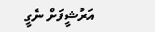އަރުޝީފަށް ނެގީ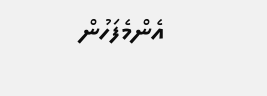އެންމެފަހުން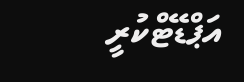އަޕްޑޭޓްކުރީ